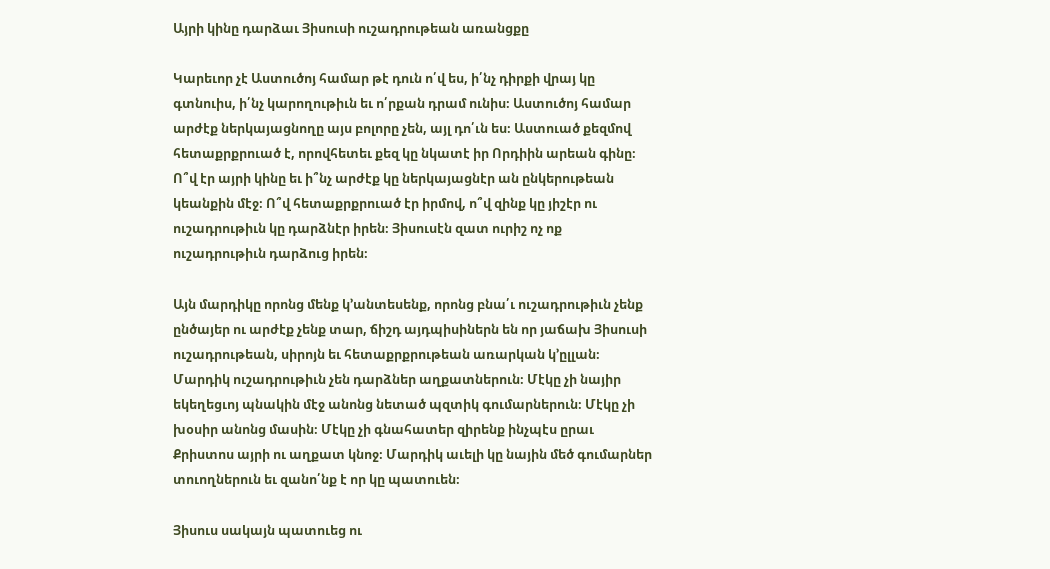Այրի կինը դարձաւ Յիսուսի ուշադրութեան առանցքը

Կարեւոր չէ Աստուծոյ համար թէ դուն ո՛վ ես, ի՛նչ դիրքի վրայ կը գտնուիս, ի՛նչ կարողութիւն եւ ո՛րքան դրամ ունիս։ Աստուծոյ համար արժէք ներկայացնողը այս բոլորը չեն, այլ դո՛ւն ես։ Աստուած քեզմով հետաքրքրուած է, որովհետեւ քեզ կը նկատէ իր Որդիին արեան գինը։ Ո՞վ էր այրի կինը եւ ի՞նչ արժէք կը ներկայացնէր ան ընկերութեան կեանքին մէջ։ Ո՞վ հետաքրքրուած էր իրմով, ո՞վ զինք կը յիշէր ու ուշադրութիւն կը դարձնէր իրեն։ Յիսուսէն զատ ուրիշ ոչ ոք ուշադրութիւն դարձուց իրեն։

Այն մարդիկը որոնց մենք կ՚անտեսենք, որոնց բնա՛ւ ուշադրութիւն չենք ընծայեր ու արժէք չենք տար, ճիշդ այդպիսիներն են որ յաճախ Յիսուսի ուշադրութեան, սիրոյն եւ հետաքրքրութեան առարկան կ՚ըլլան։ Մարդիկ ուշադրութիւն չեն դարձներ աղքատներուն։ Մէկը չի նայիր եկեղեցւոյ պնակին մէջ անոնց նետած պզտիկ գումարներուն։ Մէկը չի խօսիր անոնց մասին։ Մէկը չի գնահատեր զիրենք ինչպէս ըրաւ Քրիստոս այրի ու աղքատ կնոջ։ Մարդիկ աւելի կը նային մեծ գումարներ տուողներուն եւ զանո՛նք է որ կը պատուեն։

Յիսուս սակայն պատուեց ու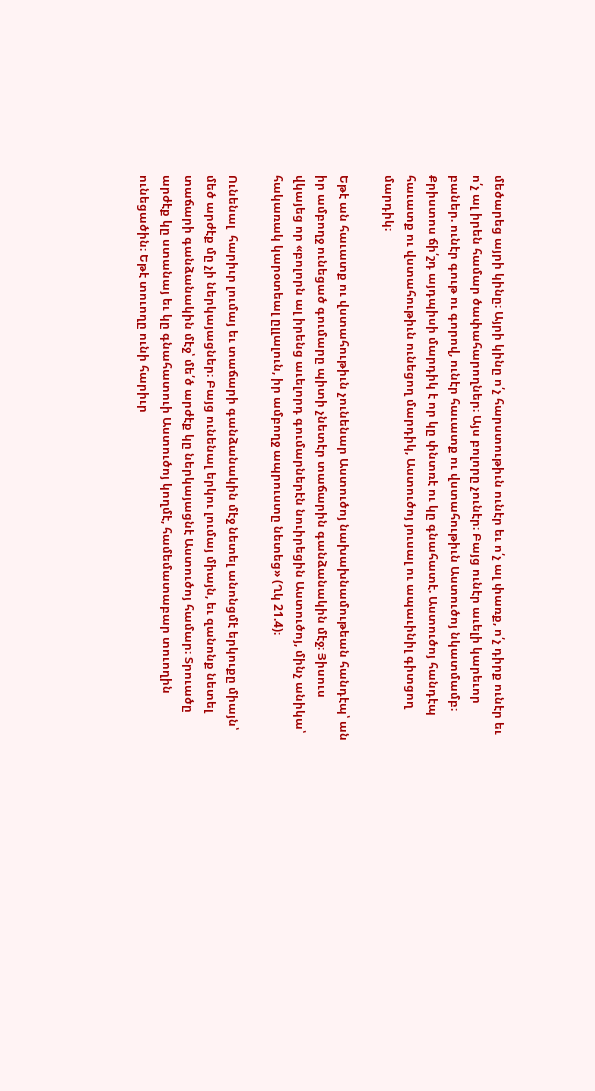մեծարեց այրի կինը։ Այրի կինը ո՛չ հարստութիւն ունէր եւ ո՛չ ալ փառք, ո՛չ դիրք ունէր եւ ո՛չ ալ իրեն համար ծափահարողներ։ Այս բոլորը չունէր։ Բայց ունէր աւելի կարեւոր բաներ. ունէր գութ ու գորով, ունէր հաւատք ու վստահութիւն Աստուծոյ նկատմամբ։ Քրիստոս ճի՛շդ այդպիսի մարդիկ է որ կը փնտռէ ու կը գնահատէ. Աստուծոյ հանդէպ հաւատք ու վստահութիւն ունեցող մարդիկ, Աստուծոյ յուսալ ու ապաւինիլ գիտցող մարդիկ։

Եթէ ան հաւատք ու վստահութիւն չունենար Աստուծոյ նախախնամութեան հանդէպ՝ ան իր ամբողջ ունեցած գումարը պիտի չնետէր տաճարին գանձանակին մէջ։ Յիսուս վկայեց որ «բոլորն ալ իրենց աւելորդ գումարներէն նուիրեցին Աստուծոյ, մինչ անիկա՝ հակառակ կարօտեալ ըլլալուն, իր ամբողջ ապրուստը նետեց» (Ղկ 21.4)։

Ունենալ  հարիւր լումայ եւ տաճարի գանձանակին մէջ նետել անոնցմէ երկուքը միայն՝ մեծ արժէք մը չի ներկայացներ։ Բայց ունենալ երկու լումայ միայն, եւ զանոնք նետել տաճարի գանձանակին մէջ՝ մե՛ծ արժէք կը ներկայացնէ Աստուծոյ համար։ Տրուածը արժէք կը ստանայ եւ կը գնահատուի Աստուծոյ կողմէ, համեմատաբար տուողին ունեցածին։ Եթէ տուողը ունի հարիւր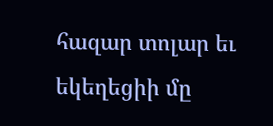հազար տոլար եւ եկեղեցիի մը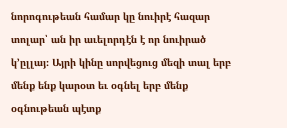նորոգութեան համար կը նուիրէ հազար տոլար՝ ան իր աւելորդէն է որ նուիրած կ՚ըլլայ։ Այրի կինը սորվեցուց մեզի տալ երբ մենք ենք կարօտ եւ օգնել երբ մենք օգնութեան պէտք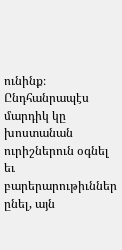ունինք։ Ընդհանրապէս մարդիկ կը խոստանան ուրիշներուն օգնել եւ բարերարութիւններ ընել, այն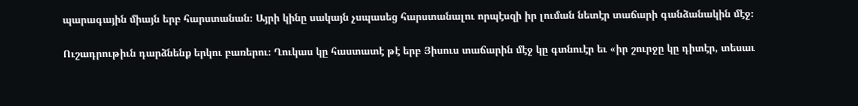պարագային միայն երբ հարստանան։ Այրի կինը սակայն չսպասեց հարստանալու որպէսզի իր լուման նետէր տաճարի գանձանակին մէջ։

Ուշադրութիւն դարձնենք երկու բառերու։ Ղուկաս կը հաստատէ թէ երբ Յիսուս տաճարին մէջ կը գտնուէր եւ «իր շուրջը կը դիտէր, տեսաւ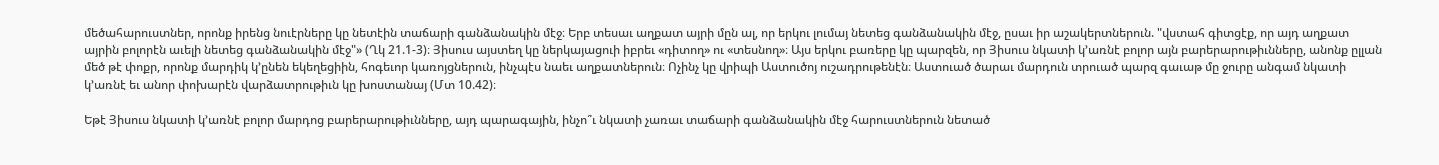մեծահարուստներ, որոնք իրենց նուէրները կը նետէին տաճարի գանձանակին մէջ։ Երբ տեսաւ աղքատ այրի մըն ալ, որ երկու լումայ նետեց գանձանակին մէջ, ըսաւ իր աշակերտներուն. "վստահ գիտցէք, որ այդ աղքատ այրին բոլորէն աւելի նետեց գանձանակին մէջ"» (Ղկ 21.1-3)։ Յիսուս այստեղ կը ներկայացուի իբրեւ «դիտող» ու «տեսնող»։ Այս երկու բառերը կը պարզեն, որ Յիսուս նկատի կ՚առնէ բոլոր այն բարերարութիւնները, անոնք ըլլան մեծ թէ փոքր, որոնք մարդիկ կ՚ընեն եկեղեցիին, հոգեւոր կառոյցներուն, ինչպէս նաեւ աղքատներուն։ Ոչինչ կը վրիպի Աստուծոյ ուշադրութենէն։ Աստուած ծարաւ մարդուն տրուած պարզ գաւաթ մը ջուրը անգամ նկատի կ՚առնէ եւ անոր փոխարէն վարձատրութիւն կը խոստանայ (Մտ 10.42)։

Եթէ Յիսուս նկատի կ՚առնէ բոլոր մարդոց բարերարութիւնները, այդ պարագային, ինչո՞ւ նկատի չառաւ տաճարի գանձանակին մէջ հարուստներուն նետած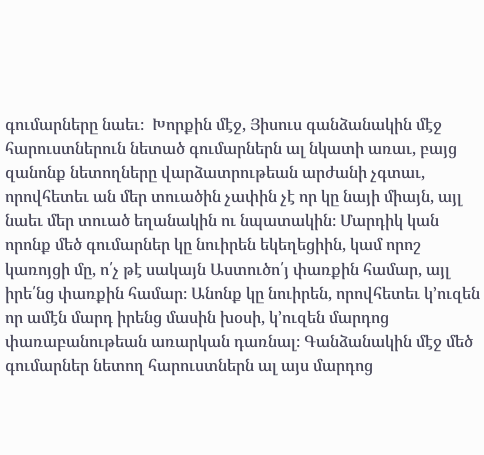գումարները նաեւ։  Խորքին մէջ, Յիսուս գանձանակին մէջ հարուստներուն նետած գումարներն ալ նկատի առաւ, բայց զանոնք նետողները վարձատրութեան արժանի չգտաւ, որովհետեւ ան մեր տուածին չափին չէ որ կը նայի միայն, այլ նաեւ մեր տուած եղանակին ու նպատակին։ Մարդիկ կան որոնք մեծ գումարներ կը նուիրեն եկեղեցիին, կամ որոշ կառոյցի մը, ո՛չ թէ սակայն Աստուծո՛յ փառքին համար, այլ իրե՛նց փառքին համար։ Անոնք կը նուիրեն, որովհետեւ կ՚ուզեն որ ամէն մարդ իրենց մասին խօսի, կ՚ուզեն մարդոց փառաբանութեան առարկան դառնալ։ Գանձանակին մէջ մեծ գումարներ նետող հարուստներն ալ այս մարդոց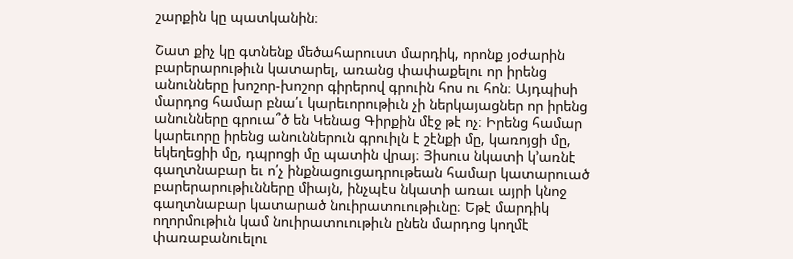շարքին կը պատկանին։

Շատ քիչ կը գտնենք մեծահարուստ մարդիկ, որոնք յօժարին բարերարութիւն կատարել, առանց փափաքելու որ իրենց անունները խոշոր-խոշոր գիրերով գրուին հոս ու հոն։ Այդպիսի մարդոց համար բնա՛ւ կարեւորութիւն չի ներկայացներ որ իրենց անունները գրուա՞ծ են Կենաց Գիրքին մէջ թէ ոչ։ Իրենց համար կարեւորը իրենց անուններուն գրուիլն է շէնքի մը, կառոյցի մը, եկեղեցիի մը, դպրոցի մը պատին վրայ։ Յիսուս նկատի կ՚առնէ գաղտնաբար եւ ո՛չ ինքնացուցադրութեան համար կատարուած բարերարութիւնները միայն, ինչպէս նկատի առաւ այրի կնոջ գաղտնաբար կատարած նուիրատուութիւնը։ Եթէ մարդիկ ողորմութիւն կամ նուիրատուութիւն ընեն մարդոց կողմէ փառաբանուելու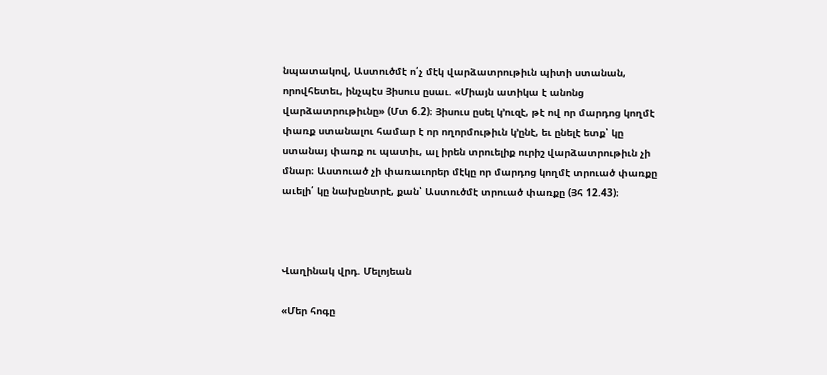նպատակով, Աստուծմէ ո՛չ մէկ վարձատրութիւն պիտի ստանան, որովհետեւ, ինչպէս Յիսուս ըսաւ. «Միայն ատիկա է անոնց վարձատրութիւնը» (Մտ 6.2)։ Յիսուս ըսել կ՚ուզէ, թէ ով որ մարդոց կողմէ փառք ստանալու համար է որ ողորմութիւն կ՚ընէ, եւ ընելէ ետք՝ կը ստանայ փառք ու պատիւ, ալ իրեն տրուելիք ուրիշ վարձատրութիւն չի մնար։ Աստուած չի փառաւորեր մէկը որ մարդոց կողմէ տրուած փառքը աւելի՛ կը նախընտրէ, քան՝ Աստուծմէ տրուած փառքը (Յհ 12.43)։



Վաղինակ վրդ. Մելոյեան

«Մեր հոգը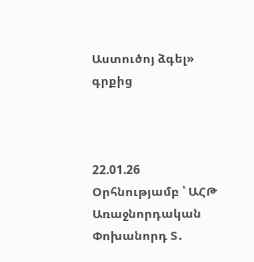Աստուծոյ ձգել» գրքից



22.01.26
Օրհնությամբ ՝ ԱՀԹ Առաջնորդական Փոխանորդ Տ․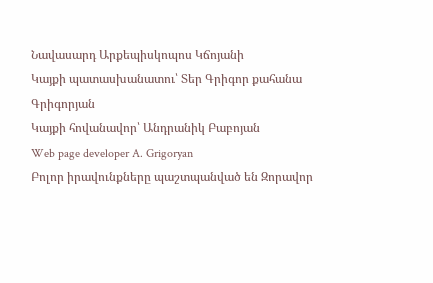Նավասարդ Արքեպիսկոպոս Կճոյանի
Կայքի պատասխանատու՝ Տեր Գրիգոր քահանա Գրիգորյան
Կայքի հովանավոր՝ Անդրանիկ Բաբոյան
Web page developer A. Grigoryan
Բոլոր իրավունքները պաշտպանված են Զորավոր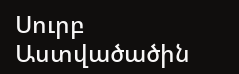Սուրբ Աստվածածին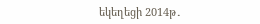եկեղեցի 2014թ․